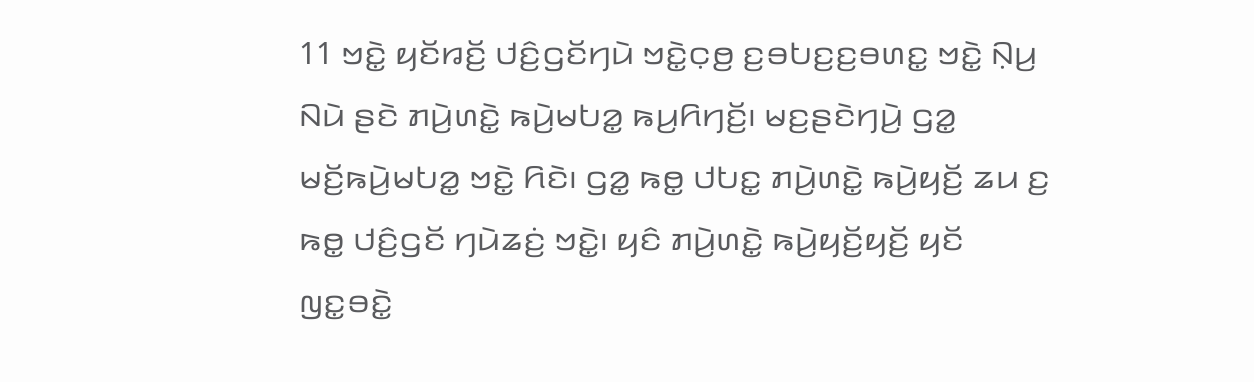11 ꤠꤢꤧ꤭ ꤟꤢꤩꤙꤢꤩ꤬ ꤓꤢꤨ꤬ꤞꤢꤩꤚꤣꤧ ꤠꤢꤧ꤭ꤍ꤫ꤥ꤬ ꤢ꤬ꤋꤝꤢ꤬ꤢ꤬ꤋꤛꤢ꤭ ꤠꤢꤧ꤭ ꤡ꤫ꤣ꤬ ꤡꤣꤧ ꤔꤢꤧ ꤊꤣꤧ꤬ꤛꤢꤧ꤭ ꤒꤣꤧ꤬ꤗꤝꤤ꤭ ꤒꤣ꤬ꤖꤚꤢꤩ꤬꤯ ꤗꤢ꤬ꤔꤢꤧꤚꤣꤧ꤬ ꤞꤤ꤭ ꤗꤢꤩ꤬ꤒꤣꤧ꤬ꤗꤝꤤ꤭ ꤠꤢꤧ꤭ ꤖꤢꤧ꤯ ꤞꤤ꤭ ꤒꤥ꤭ ꤓꤝꤢ꤭ ꤊꤣꤧ꤬ꤛꤢꤧ꤭ ꤒꤣꤧ꤬ꤟꤢꤩ꤬ ꤘꤣ ꤢ꤬ ꤒꤥ꤭ ꤓꤢꤨ꤬ꤞꤢꤩ ꤚꤣꤧꤘꤢꤦ꤬ ꤠꤢꤧ꤭꤯ ꤟꤢꤨ ꤊꤣꤧ꤬ꤛꤢꤧ꤭ ꤒꤣꤧ꤬ꤟꤢꤩ꤬ꤟꤢꤩ꤬ ꤟꤢꤩ ꤜꤢ꤭ꤋꤢꤧ꤭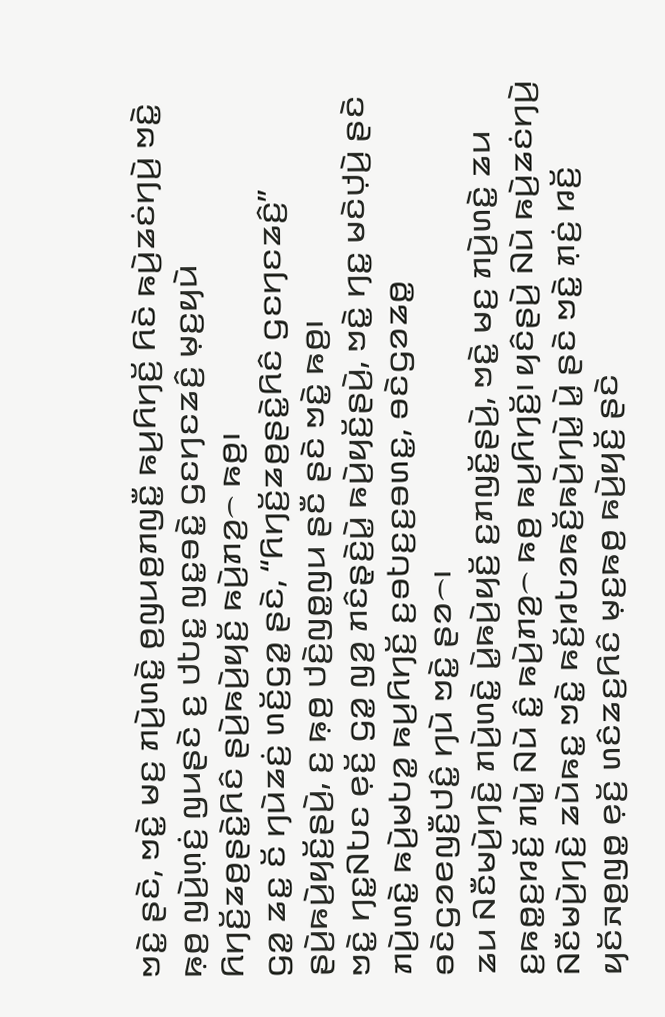ꤠꤢꤧ꤭ ꤔꤢꤧ, ꤠꤢꤧ꤭ ꤗꤢ꤬ ꤊꤣꤧ꤬ꤛꤢꤧ꤭ ꤥ꤬ꤜꤣꤥ꤬ꤊꤜꤢꤪ꤭ ꤒꤣ꤬ꤖꤚꤢꤩ꤬ ꤖꤢꤧ ꤒꤣꤧ꤬ꤘꤢꤦꤚꤣꤧ꤬ ꤠꤢꤧ꤭ ꤒ꤫ꤥ꤬ ꤜꤣꤧ꤬ꤛ꤫ꤢꤦ꤬ ꤜꤣꤔꤢꤧ ꤢ꤬ ꤓꤝꤢ꤭ ꤜꤢ꤭ꤋꤢꤧ꤭ ꤞꤢꤚꤢꤘꤢꤨ꤬ ꤗ꤫ꤢ꤬ꤟꤣꤧ ꤖꤚꤢꤩ꤬ꤘꤥ꤬ꤔꤢꤧ꤭ꤖꤢꤨ ꤔꤣꤧ꤬ꤒꤣꤧ꤬ꤟꤢꤩ꤬ ꤒꤣꤧ꤬ꤊꤤ꤬꤮ ꤒꤥ꤬꤯
ꤞꤤ꤭ ꤘꤢ꤭ ꤢꤩ ꤚꤣꤧꤘꤢꤦ꤬ ꤛꤢꤩ꤬ꤞꤤ꤭ ꤔꤢꤧ, “ꤖꤚꤢꤩ꤬ꤘꤥ꤬ꤔꤢꤧ꤭ꤖꤢꤨ ꤞꤢꤚꤢꤘꤢꤨ꤬” ꤔꤣꤧ꤬ꤒꤣꤧ꤬ꤟꤢꤩ꤬ꤔꤣꤧ꤬, ꤢ꤬ ꤒ꤫ꤥ꤬ ꤓꤢꤧ꤬ꤜꤥ꤭ꤜꤣ ꤔꤢꤪ ꤔꤢꤧ ꤠꤢꤧ꤭ ꤒꤥ꤬꤯
ꤠꤢꤧ꤭ ꤚꤢ꤭ꤡꤝꤢ ꤕ꤫ꤢꤩ꤬ ꤞꤤ꤭ ꤜꤤ꤬ ꤊꤢꤨꤔ꤫ꤢꤧ꤬ꤣꤧ꤭ ꤒꤣꤧ꤬ꤟꤢꤩ꤬ꤔꤣꤧ꤬, ꤠꤢꤧ꤭ ꤚꤢ꤭ ꤗꤢꤧꤓ꤫ꤣꤧ꤬ ꤔꤢꤧ ꤊꤣꤧ꤬ꤛꤢꤧ꤭ ꤒꤣꤧ꤬ꤗꤝꤤ꤭ ꤒꤣ꤬ꤖꤚꤢꤩ꤬ ꤢ꤬ꤋꤝꤢ꤬ꤢ꤬ꤋꤛꤢ꤭, ꤋꤢꤧꤞꤤꤘꤥ꤭ ꤋꤢꤧꤞꤤꤕꤜꤢꤪ꤬ꤓꤢꤨ꤭ ꤚꤣꤧ ꤠꤢꤧ꤭ ꤔꤤ꤮꤯
ꤘꤣ ꤡꤢꤪꤗꤣꤧ꤬ꤚꤢꤧ꤬ ꤊꤣꤧ꤬ꤛꤢꤧ꤭ ꤣꤧ꤭ꤒꤣꤧ꤬ꤟꤢꤩ꤬ ꤢ꤬ꤊꤜꤢꤩ꤭ꤔꤣꤧ꤬, ꤠꤢꤧ꤭ ꤗꤢ꤬ ꤊꤣꤧ꤬ꤛꤢꤧ꤭ ꤘꤣ ꤢ꤬ꤒꤥ꤭ꤢ꤬ꤙꤢꤩ꤬ ꤊꤣꤧ꤭ ꤡꤣꤧ ꤢꤨ꤭ ꤒꤣꤧ꤬ꤊꤤ꤬꤮ ꤒꤥ꤬ ꤒꤣ꤬ꤖꤚꤢꤩ꤬꤯ ꤟꤢꤨꤔꤣꤧ꤬ ꤡꤣꤧ ꤒꤣꤧ꤬ꤘꤢꤦꤚꤣꤧ꤬ ꤡꤢꤪꤗꤣꤧ꤬ꤚꤢꤧ꤬ ꤘꤣꤧꤒꤢ꤭ ꤠꤢꤧ꤭ ꤒꤢꤩ꤬ꤙꤝꤤꤒꤢꤩ꤬ꤒꤣꤧ꤬ꤚꤣꤧ꤭ ꤣꤧ꤭ ꤔꤢꤧ ꤠꤢꤧ꤭ ꤊ꤫ꤢꤦ꤬ ꤙꤢꤩ꤬ ꤟꤢꤩꤏꤥ꤬ꤜꤥ꤭ ꤕ꤫ꤢꤩ꤬ ꤛꤢꤨꤘꤢ꤬ꤖꤢꤨ ꤗ꤫ꤢ꤬ꤒꤥ꤬ ꤒꤣꤧ꤬ꤟꤢꤩ꤬ ꤔꤢꤧ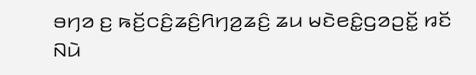ꤋꤚꤤ ꤢ꤬ ꤒꤢꤩ꤬ꤍꤢꤨ꤬ꤘꤢꤨ꤬ꤖꤚꤤ꤬ꤘꤢꤨ꤬ ꤘꤣ ꤗꤢꤧꤕꤢꤨ꤭ꤞꤤꤑꤢꤩ꤭ ꤙꤢꤩ ꤡꤣꤧ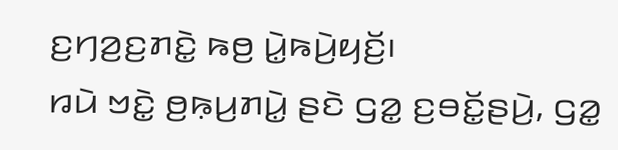ꤢ꤬ꤚꤤ꤬ꤢ꤬ꤊꤢꤧ꤭ ꤒꤥ꤬ ꤣꤧ꤭ꤒꤣꤧ꤬ꤟꤢꤩ꤬꤯
ꤙꤣꤧ ꤠꤢꤧ꤭ ꤥ꤬ꤒ꤫ꤣ꤬ꤊꤣꤧ꤭ ꤔꤢꤧ ꤞꤤ꤭ ꤢ꤬ꤋꤢꤩ꤭ꤔꤣꤧ꤬, ꤞꤤ꤭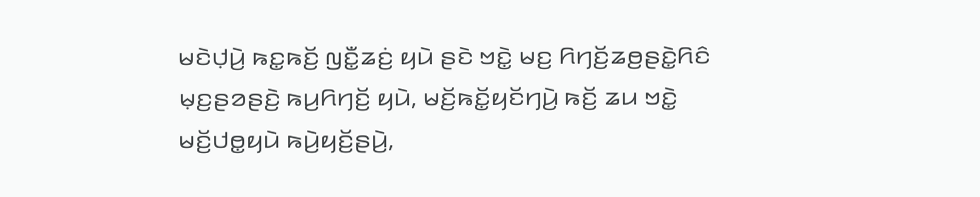ꤗꤢꤧꤓ꤫ꤣꤧ꤬ ꤒꤢ꤭ꤒꤢꤩ꤬ ꤜꤢꤪ꤭ꤘꤢꤦ꤬ ꤟꤣꤧ ꤔꤢꤧ ꤠꤢꤧ꤭ ꤗꤢ꤬ ꤖꤚꤢꤩ꤬ꤘꤥ꤬ꤔꤢꤧ꤭ꤖꤢꤨ ꤗ꤫ꤢ꤬ꤔꤤꤔꤢꤧ꤬ ꤒꤣ꤬ꤖꤚꤢꤩ꤬ ꤟꤣꤧ, ꤗꤢꤩ꤬ꤒꤢꤩ꤭ꤟꤢꤩꤚꤣꤧ꤬ ꤒꤢꤩ꤬ ꤘꤣ ꤠꤢꤧ꤭ ꤗꤢꤩ꤬ꤓꤥ꤭ꤟꤣꤧ ꤒꤣꤧ꤬ꤟꤢꤩ꤬ꤔꤣꤧ꤬,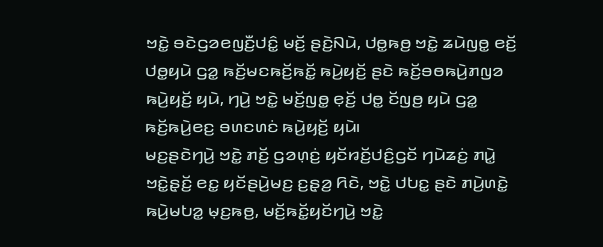ꤠꤢꤧ꤭ ꤋꤢꤧꤞꤤꤕꤜꤢꤪ꤬ꤓꤢꤨ꤭ ꤗꤢꤩ꤬ ꤔꤢꤧ꤬ꤡꤣꤧ, ꤓꤥ꤭ꤒꤥ꤬ ꤠꤢꤧ꤭ ꤘꤣꤧꤜꤥ꤭ ꤕꤢꤩ꤬ ꤓꤥ꤭ꤟꤣꤧ ꤞꤤ꤭ ꤒꤢꤩ꤬ꤗꤢꤒꤢꤩ꤬ꤒꤢꤩ꤭ ꤒꤣꤧ꤬ꤟꤢꤩ꤬ ꤔꤢꤧ ꤒꤢꤩ꤬ꤋꤥꤒꤣꤧ꤬ꤊꤜꤤ ꤒꤣꤧ꤬ꤟꤢꤩ꤬ ꤟꤣꤧ, ꤚꤣꤧ꤬ ꤠꤢꤧ꤭ ꤗꤢꤩ꤬ꤜꤥ꤭ ꤕ꤫ꤢꤩ꤬ ꤓꤥ꤭ ꤢꤩꤜꤥ꤬ ꤟꤣꤧ ꤞꤤ꤭ ꤒꤢꤩ꤬ꤒꤣꤧ꤬ꤕꤢ꤬ ꤋꤛꤢꤛꤢꤦ ꤒꤣꤧ꤬ꤟꤢꤩ꤬ ꤟꤣꤧ꤯
ꤗꤢ꤬ꤔꤢꤧꤚꤣꤧ꤬ ꤠꤢꤧ꤭ ꤊꤢꤩ꤬ ꤞꤤꤛ꤫ꤢꤦ꤬ ꤟꤢꤩꤙꤢꤩ꤬ꤓꤢꤨ꤬ꤞꤢꤩ ꤚꤣꤧꤘꤢꤦ꤬ ꤊꤣꤧ꤭ ꤠꤢꤧ꤭ꤔ꤫ꤢꤩ꤬ ꤕꤢ꤭ ꤟꤢꤩꤔꤣꤧ꤬ꤗꤢ꤬ ꤢ꤬ꤔ꤫ꤤ꤬ ꤖꤢꤧ, ꤠꤢꤧ꤭ ꤓꤝꤢ꤭ ꤔꤢꤧ ꤊꤣꤧ꤬ꤛꤢꤧ꤭ ꤒꤣꤧ꤬ꤗꤝꤤ꤭ ꤗ꤫ꤢ꤬ꤒꤥ꤬, ꤗꤢꤩ꤬ꤒꤢꤩ꤭ꤟꤢꤩꤚꤣꤧ꤬ ꤠꤢꤧ꤭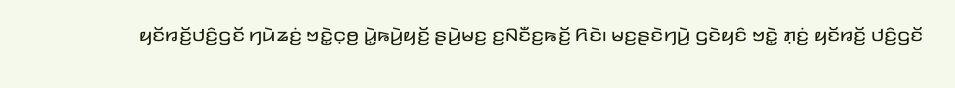ꤟꤢꤩꤙꤢꤩ꤬ꤓꤢꤨ꤬ꤞꤢꤩ ꤚꤣꤧꤘꤢꤦ꤬ ꤠꤢꤧ꤭ꤍ꤫ꤥ꤬ ꤣꤧ꤭ꤒꤣꤧ꤬ꤟꤢꤩ꤬ ꤔꤣꤧ꤬ꤗꤢ꤬ ꤢ꤬ꤡꤢꤪꤢ꤬ꤒꤢꤩ꤬ ꤖꤢꤧ꤯ ꤗꤢ꤬ꤔꤢꤧꤚꤣꤧ꤬ ꤞꤢꤧꤟꤢꤨ ꤠꤢꤧ꤭ ꤊ꤫ꤢꤦ꤬ ꤟꤢꤩꤙꤢꤩ꤬ ꤓꤢꤨ꤬ꤞꤢꤩ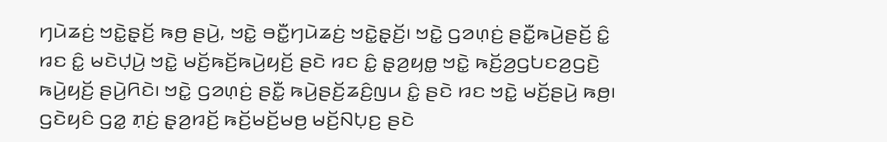ꤚꤣꤧꤘꤢꤦ꤬ ꤠꤢꤧ꤭ꤔ꤫ꤢꤩ꤬ ꤒꤥ꤬ ꤔꤣꤧ꤬, ꤠꤢꤧ꤭ ꤋꤢꤪ꤭ꤚꤣꤧꤘꤢꤦ꤬ ꤠꤢꤧ꤭ꤔ꤫ꤢꤩ꤬꤯ ꤠꤢꤧ꤭ ꤞꤤꤛ꤫ꤢꤦ꤬ ꤔꤢꤪ꤭ꤒꤣꤧ꤬ꤔꤢꤩ꤬ ꤢꤨ꤭ ꤙꤢ ꤢꤨ꤭ ꤗꤢꤧꤓ꤫ꤣꤧ꤬ ꤠꤢꤧ꤭ ꤗꤢꤩ꤬ꤒꤢꤩ꤬ꤒꤣꤧ꤬ꤟꤢꤩ꤬ ꤔꤢꤧ ꤙꤢ ꤢꤨ꤭ ꤔ꤫ꤤ꤬ꤟꤥ꤭ ꤠꤢꤧ꤭ ꤒꤢꤩ꤬ꤤ꤬ꤞꤝꤢꤤ꤬ꤞꤢꤧ꤬ ꤒꤣꤧ꤬ꤟꤢꤩ꤬ ꤔꤣꤧ꤬ꤖꤢꤧ꤯ ꤠꤢꤧ꤭ ꤞꤤꤛ꤫ꤢꤦ꤬ ꤔꤢꤪ꤭ ꤒꤣꤧ꤬ꤔꤢꤩ꤬ꤘꤢꤨ꤬ꤜꤣ ꤢꤨ꤭ ꤔꤢꤧ ꤙꤢ ꤠꤢꤧ꤭ ꤗꤢꤩ꤬ꤔꤣꤧ꤬ ꤒꤥ꤬꤯
ꤞꤢꤧꤟꤢꤨ ꤞꤤ꤭ ꤊ꤫ꤢꤦ꤬ ꤔ꤫ꤤ꤬ꤙꤢꤩ꤬ ꤒꤢꤩ꤬ꤗꤢꤩ꤬ꤗꤥ꤬ ꤗꤢꤩ꤬ꤡꤝ꤫ꤢ꤬ ꤔꤢꤧ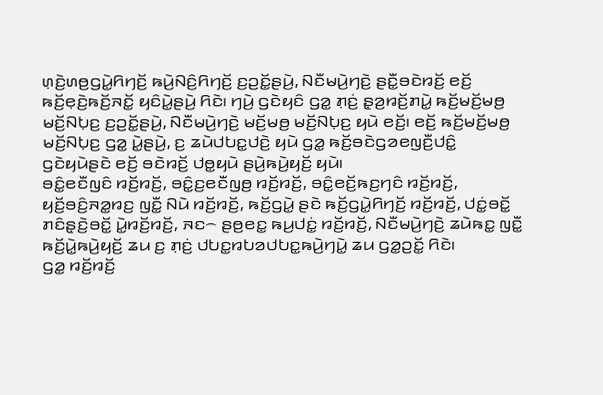ꤛ꤫ꤢꤧ꤬ꤛꤥ꤬ꤞꤣꤧ꤭ꤖꤚꤢꤩ꤬ ꤒꤣꤧ꤬ꤡꤢꤨ꤬ꤖꤚꤢꤩ꤬ ꤢ꤬ꤑꤢꤩ꤭ꤔꤣꤧ꤬, ꤡꤢꤪꤗꤣꤧ꤬ꤚꤢꤧ꤬ ꤔꤢꤪ꤭ꤋꤢꤧꤙꤢꤩ꤬ ꤕꤢꤩ꤬ ꤒꤢꤩ꤬ꤕ꤫ꤢꤧ꤬ꤒꤢꤩ꤬ꤏꤢꤩ꤭ ꤟꤢꤨꤣꤧ꤭ꤔꤣꤧ꤬ ꤖꤢꤧ꤯ ꤚꤣꤧ꤬ ꤞꤢꤧꤟꤢꤨ ꤞꤤ꤭ ꤊ꤫ꤢꤦ꤬ ꤔ꤫ꤤ꤬ꤙꤢꤩ꤬ꤊꤣꤧ꤭ ꤒꤢꤩ꤬ꤗꤢꤩ꤬ꤗꤥ꤬ ꤗꤢꤩ꤬ꤡꤝ꤫ꤢ꤬ ꤢ꤬ꤑꤢꤩ꤭ꤔꤣꤧ꤬, ꤡꤢꤪꤗꤣꤧ꤬ꤚꤢꤧ꤬ ꤗꤢꤩ꤬ꤗꤥ꤬ ꤗꤢꤩ꤬ꤡꤝ꤫ꤢ꤬ ꤟꤣꤧ ꤕꤢꤩ꤬꤯ ꤕꤢꤩ꤬ ꤒꤢꤩ꤬ꤗꤢꤩ꤬ꤗꤥ꤬ ꤗꤢꤩ꤬ꤡꤝ꤫ꤢ꤬ ꤞꤤ꤭ ꤣꤧ꤭ꤔꤣꤧ꤬, ꤢ꤬ ꤘꤣꤧꤓꤝꤢ꤭ꤓꤢꤧ꤬ ꤟꤣꤧ ꤞꤤ꤭ ꤒꤢꤩ꤬ꤋꤢꤧꤞꤤꤕꤜꤢꤪ꤬ꤓꤢꤨ꤭ ꤞꤢꤧꤟꤣꤧꤔꤢꤧ ꤕꤢꤩ꤬ ꤋꤢꤧꤙꤢꤩ꤬ ꤓꤥ꤭ꤟꤣꤧ ꤔꤣꤧ꤬ꤒꤣꤧ꤬ꤟꤢꤩ꤬ ꤟꤣꤧ꤯
ꤋꤢꤨ꤭ꤕꤢꤪꤜꤢꤨ ꤙꤢꤩ꤬ꤙꤢꤩ꤬, ꤋꤢꤨ꤭ꤢ꤬ꤕꤢꤪꤜꤥ꤬ ꤙꤢꤩ꤬ꤙꤢꤩ꤬, ꤋꤢꤨ꤭ꤕꤢꤩ꤬ꤒꤢ꤬ꤚꤢꤨ ꤙꤢꤩ꤬ꤙꤢꤩ꤬, ꤟꤢꤩ꤬ꤋꤢꤨ꤬ꤏꤤ꤭ꤙꤢ꤬ ꤜꤢꤪ꤭ ꤡꤣꤧ ꤙꤢꤩ꤬ꤙꤢꤩ꤬, ꤒꤢꤩ꤬ꤞꤣꤧ꤭ ꤔꤢꤧ ꤒꤢꤩ꤬ꤞꤣꤧ꤭ꤖꤚꤢꤩ꤬ ꤙꤢꤩ꤬ꤙꤢꤩ꤬, ꤓꤢꤦ꤭ꤋꤢꤩ꤭ ꤊꤢꤨꤔ꤫ꤢꤧ꤬ꤋꤢꤩ꤭ ꤣꤧ꤭ꤙꤢꤩ꤬ꤙꤢꤩ꤬, ꤏꤢ꤮ ꤔꤥ꤬ꤕꤢ꤭ ꤒꤣ꤬ꤓꤢꤦ꤭ ꤙꤢꤩ꤬ꤙꤢꤩ꤬, ꤡꤢꤪꤗꤣꤧ꤬ꤚꤢꤧ꤬ ꤘꤣꤧꤒꤢ꤭ ꤜꤢꤪ꤭ ꤒꤢꤩ꤬ꤣꤧ꤭ꤒꤣꤧ꤬ꤟꤢꤩ꤬ ꤘꤣ ꤢ꤬ ꤊ꤫ꤢꤦ꤬ ꤓꤝꤢ꤭ꤙꤝꤤꤓꤝꤢ꤭ꤒꤣꤧ꤬ꤚꤣꤧ꤭ ꤘꤣ ꤞꤤ꤭ꤑꤢꤩ꤭ ꤖꤢꤧ꤯
ꤞꤤ꤭ ꤙꤢꤩ꤬ꤙꤢꤩ꤬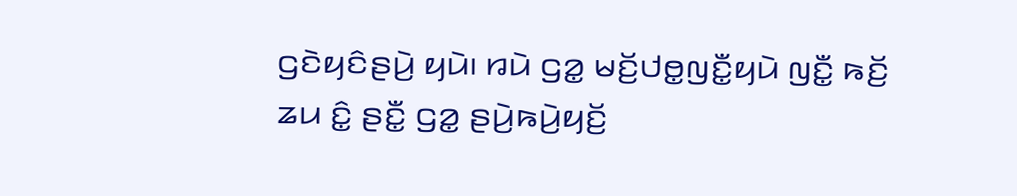ꤞꤢꤧꤟꤢꤨꤔꤣꤧ꤬ ꤟꤣꤧ꤯ ꤙꤣꤧ ꤞꤤ꤭ ꤗꤢꤩ꤬ꤓꤥ꤭ꤜꤢꤪ꤭ꤟꤣꤧ ꤜꤢꤪ꤭ ꤒꤢꤩ꤬ ꤘꤣ ꤢꤨ꤭ ꤔꤢꤪ꤭ ꤞꤤ꤭ ꤔꤣꤧ꤬ꤒꤣꤧ꤬ꤟꤢꤩ꤬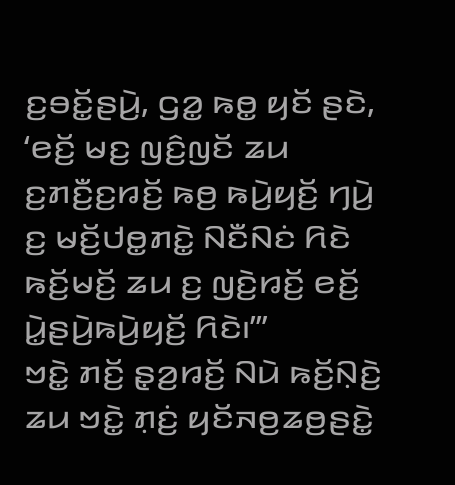ꤢ꤬ꤋꤢꤩ꤭ꤔꤣꤧ꤬, ꤞꤤ꤭ ꤒꤥ꤭ ꤟꤢꤩ ꤔꤢꤧ, ‘ꤕꤢꤩ꤬ ꤗꤢ꤬ ꤜꤢꤨ꤬ꤜꤢꤩ ꤘꤣ ꤢ꤬ꤊꤢꤪ꤬ꤢ꤬ꤙꤢꤩ꤬ ꤒꤥ꤬ ꤒꤣꤧ꤬ꤟꤢꤩ꤬ ꤚꤣꤧ꤬ ꤢ꤬ ꤗꤢꤩ꤬ꤓꤥ꤭ꤊꤢꤧ꤭ ꤡꤢꤪꤡꤢꤦ ꤖꤢꤧ ꤒꤢꤩ꤬ꤗꤢꤩ꤬ ꤘꤣ ꤢ꤬ ꤜꤢꤧ꤬ꤙꤢꤩ꤬ ꤕꤢꤩ꤬ ꤣꤧ꤭ꤔꤣꤧ꤬ꤒꤣꤧ꤬ꤟꤢꤩ꤬ ꤖꤢꤧ꤯’”
ꤠꤢꤧ꤭ ꤊꤢꤩ꤬ ꤔ꤫ꤤ꤬ꤙꤢꤩ꤬ ꤡꤣꤧ ꤒꤢꤩ꤬ꤡ꤫ꤢꤧ꤬ ꤘꤣ ꤠꤢꤧ꤭ ꤊ꤫ꤢꤦ꤬ ꤟꤢꤩꤏꤥ꤬ꤘꤥ꤬ꤔꤢꤧ꤭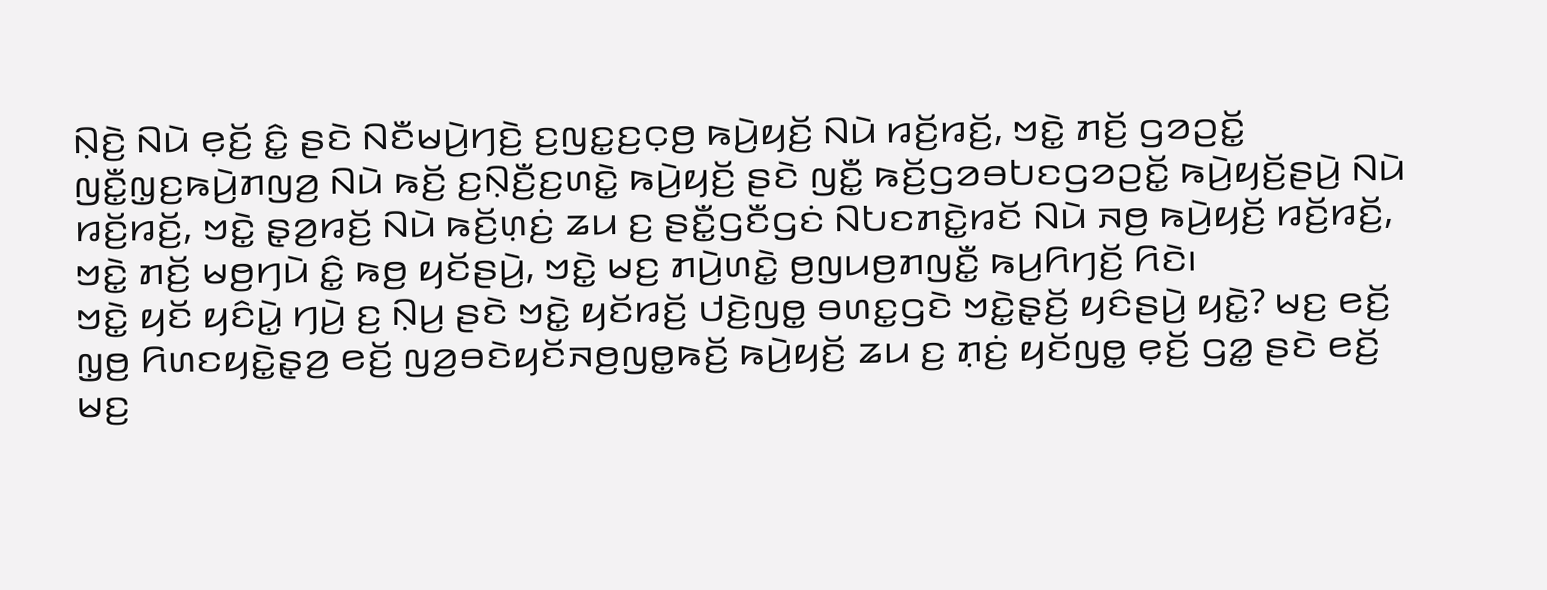ꤡ꤫ꤢꤧ꤬ ꤡꤣꤧ ꤕ꤫ꤢꤩ꤬ ꤢꤨ꤭ ꤔꤢꤧ ꤡꤢꤪꤗꤣꤧ꤬ꤚꤢꤧ꤬ ꤢ꤬ꤜꤢ꤭ꤢ꤬ꤍ꤫ꤥ꤬ ꤒꤣꤧ꤬ꤟꤢꤩ꤬ ꤡꤣꤧ ꤙꤢꤩ꤬ꤙꤢꤩ꤬, ꤠꤢꤧ꤭ ꤊꤢꤩ꤬ ꤞꤤꤑꤢꤩ꤭ ꤜꤢꤪ꤭ꤜ꤫ꤢ꤬ꤒꤣꤧ꤬ꤊꤜꤤ꤬ ꤡꤣꤧ ꤒꤢꤩ꤬ ꤢ꤬ꤡ꤫ꤢꤪ꤬ꤢ꤬ꤛꤢꤧ꤭ ꤒꤣꤧ꤬ꤟꤢꤩ꤬ ꤔꤢꤧ ꤜꤢꤪ꤭ ꤒꤢꤩ꤬ꤞꤤꤋꤝꤢꤞꤤꤑꤢꤩ꤭ ꤒꤣꤧ꤬ꤟꤢꤩ꤬ꤔꤣꤧ꤬ ꤡꤣꤧ ꤙꤢꤩ꤬ꤙꤢꤩ꤬, ꤠꤢꤧ꤭ ꤔ꤫ꤤ꤬ꤙꤢꤩ꤬ ꤡꤣꤧ ꤒꤢꤩ꤬ꤛ꤫ꤢꤦ꤬ ꤘꤣ ꤢ꤬ ꤔꤢꤪ꤭ꤞꤢꤪꤞꤢꤦ ꤡꤝꤢꤊꤢꤧ꤭ꤙꤢꤩ ꤡꤣꤧ ꤏꤥ꤬ ꤒꤣꤧ꤬ꤟꤢꤩ꤬ ꤙꤢꤩ꤬ꤙꤢꤩ꤬, ꤠꤢꤧ꤭ ꤊꤢꤩ꤬ ꤗꤥ꤬ꤚꤣꤧ ꤢꤨ꤭ ꤒꤥ꤬ ꤟꤢꤩꤔꤣꤧ꤬, ꤠꤢꤧ꤭ ꤗꤢ꤬ ꤊꤣꤧ꤬ꤛꤢꤧ꤭ ꤥ꤬ꤜꤣꤥ꤬ꤊꤜꤢꤪ꤭ ꤒꤣ꤬ꤖꤚꤢꤩ꤬ ꤖꤢꤧ꤯
ꤠꤢꤧ꤭ ꤟꤢꤩ ꤟꤢꤨꤣꤧ꤭ ꤚꤣꤧ꤬ ꤢ꤬ ꤡ꤫ꤣ꤬ ꤔꤢꤧ ꤠꤢꤧ꤭ ꤟꤢꤩꤙꤢꤩ꤬ ꤓꤢꤧ꤬ꤜꤥ꤭ ꤋꤛꤢ꤭ꤞꤢꤧ ꤠꤢꤧ꤭ꤔ꤫ꤢꤩ꤬ ꤟꤢꤨꤔꤣꤧ꤬ ꤟꤢꤧ꤭? ꤗꤢ꤬ ꤕꤢꤩ꤬ ꤜ꤫ꤥ꤬ ꤖꤛꤢꤟꤢꤧ꤭ꤔ꤫ꤤ꤬ ꤕꤢꤩ꤬ ꤜꤤ꤬ꤋꤢꤧꤟꤢꤩꤏꤥ꤬ꤜꤥ꤭ꤒꤢꤩ꤬ ꤒꤣꤧ꤬ꤟꤢꤩ꤬ ꤘꤣ ꤢ꤬ ꤊ꤫ꤢꤦ꤬ ꤟꤢꤩꤜꤥ꤭ ꤕ꤫ꤢꤩ꤬ ꤞꤤ꤭ ꤔꤢꤧ ꤕꤢꤩ꤬ ꤗꤢ꤬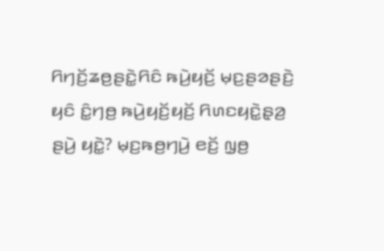ꤖꤚꤢꤩ꤬ꤘꤥ꤬ꤔꤢꤧ꤭ꤖꤢꤨ ꤒꤣꤧ꤬ꤟꤢꤩ꤬ ꤗ꤫ꤢ꤬ꤔꤤꤔꤢꤧ꤬ ꤟꤢꤨ ꤢꤨ꤭ꤚꤥ꤬ ꤒꤣꤧ꤬ꤟꤢꤩ꤬ꤟꤢꤩ꤬ ꤖꤛꤢꤟꤢꤧ꤭ꤔ꤫ꤤ꤬ ꤔꤣꤧ꤬ ꤟꤢꤧ꤭? ꤗ꤫ꤢ꤬ꤒꤥ꤬ꤚꤣꤧ꤬ ꤕꤢꤩ꤬ ꤜ꤫ꤥ꤬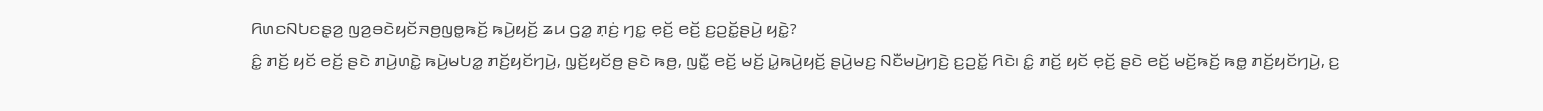ꤖꤛꤢꤡꤝꤢꤔ꤫ꤤ꤬ ꤜꤤ꤬ꤋꤢꤧꤟꤢꤩꤏꤥ꤬ꤜꤥ꤭ꤒꤢꤩ꤬ ꤒꤣꤧ꤬ꤟꤢꤩ꤬ ꤘꤣ ꤞꤤ꤭ ꤊ꤫ꤢꤦ꤬ ꤚꤢ꤭ ꤕ꤫ꤢꤩ꤬ ꤕꤢꤩ꤬ ꤢ꤬ꤑꤢꤩ꤭ꤔꤣꤧ꤬ ꤟꤢꤧ꤭?
ꤢꤨ꤭ ꤊꤢꤩ꤬ ꤟꤢꤩ ꤕꤢꤩ꤬ ꤔꤢꤧ ꤊꤣꤧ꤬ꤛꤢꤧ꤭ ꤒꤣꤧ꤬ꤗꤝꤤ꤭ ꤊꤢꤩ꤬ꤟꤢꤩꤚꤣꤧ꤬, ꤜ꤫ꤢꤩ꤬ꤟꤢꤩꤥ꤬ ꤔꤢꤧ ꤒꤥ꤬, ꤜꤢꤪ꤭ ꤕꤢꤩ꤬ ꤗꤢꤩ꤬ ꤣꤧ꤭ꤒꤣꤧ꤬ꤟꤢꤩ꤬ ꤔꤣꤧ꤬ꤗꤢ꤬ ꤡꤢꤪꤗꤣꤧ꤬ꤚꤢꤧ꤬ ꤢ꤬ꤑꤢꤩ꤭ ꤖꤢꤧ꤯ ꤢꤨ꤭ ꤊꤢꤩ꤬ ꤟꤢꤩ ꤕ꤫ꤢꤩ꤬ ꤔꤢꤧ ꤕꤢꤩ꤬ ꤗꤢꤩ꤬ꤒꤢꤩ꤬ ꤒꤥ꤭ ꤊꤢꤩ꤬ꤟꤢꤩꤚꤣꤧ꤬, ꤢ꤬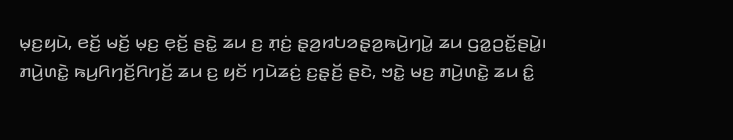ꤗ꤫ꤢ꤬ꤟꤣꤧ, ꤕꤢꤩ꤬ ꤗꤢꤩ꤬ ꤗ꤫ꤢ꤬ ꤕ꤫ꤢꤩ꤬ ꤔꤢꤧ꤭ ꤘꤣ ꤢ꤬ ꤊ꤫ꤢꤦ꤬ ꤔ꤫ꤤ꤬ꤙꤝꤤꤔ꤫ꤤ꤬ꤒꤣꤧ꤬ꤚꤣꤧ꤭ ꤘꤣ ꤞꤤ꤭ꤑꤢꤩ꤭ꤔꤣꤧ꤭꤯
ꤊꤣꤧ꤬ꤛꤢꤧ꤭ ꤒꤣ꤬ꤖꤚꤢꤩ꤬ꤖꤚꤢꤩ꤬ ꤘꤣ ꤢ꤬ ꤟꤢꤩ ꤚꤣꤧꤘꤢꤦ꤬ ꤢ꤬ꤔ꤫ꤢꤩ꤬ ꤔꤢꤧ, ꤠꤢꤧ꤭ ꤗꤢ꤬ ꤊꤣꤧ꤬ꤛꤢꤧ꤭ ꤘꤣ ꤢꤨ꤭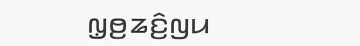ꤜ꤫ꤥ꤬ꤘꤢꤨ꤬ꤜꤣ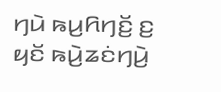ꤚꤣꤧ ꤒꤣ꤬ꤖꤚꤢꤩ꤬ ꤢ꤬ ꤟꤢꤩ ꤒꤣꤧ꤬ꤘꤢꤦꤚꤣꤧ꤬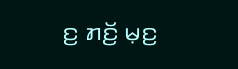ꤢ꤬ ꤊꤢꤩ꤬ ꤗ꤫ꤢ꤬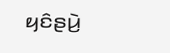ꤟꤢꤨꤔꤣꤧ꤬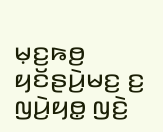ꤗ꤫ꤢ꤬ꤒꤥ꤬ ꤟꤢꤩꤔꤣꤧ꤬ꤗꤢ꤬ ꤢ꤬ ꤜꤣꤧ꤬ꤟꤥ꤭ ꤜꤢꤧ꤬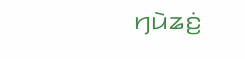ꤚꤣꤧꤘꤢꤦ꤬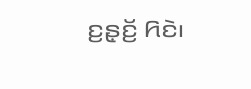ꤢ꤬ꤔ꤫ꤢꤩ꤬ ꤖꤢꤧ꤯